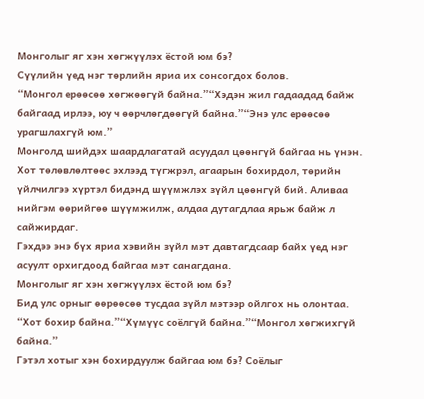Монголыг яг хэн хөгжүүлэх ёстой юм бэ?
Сүүлийн үед нэг төрлийн яриа их сонсогдох болов.
“Монгол ерөөсөө хөгжөөгүй байна.”“Хэдэн жил гадаадад байж байгаад ирлээ, юу ч өөрчлөгдөөгүй байна.”“Энэ улс ерөөсөө урагшлахгүй юм.”
Монголд шийдэх шаардлагатай асуудал цөөнгүй байгаа нь үнэн. Хот төлөвлөлтөөс эхлээд түгжрэл, агаарын бохирдол, төрийн үйлчилгээ хүртэл бидэнд шүүмжлэх зүйл цөөнгүй бий. Аливаа нийгэм өөрийгөө шүүмжилж, алдаа дутагдлаа ярьж байж л сайжирдаг.
Гэхдээ энэ бүх яриа хэвийн зүйл мэт давтагдсаар байх үед нэг асуулт орхигдоод байгаа мэт санагдана.
Монголыг яг хэн хөгжүүлэх ёстой юм бэ?
Бид улс орныг өөрөөсөө тусдаа зүйл мэтээр ойлгох нь олонтаа.
“Хот бохир байна.”“Хүмүүс соёлгүй байна.”“Монгол хөгжихгүй байна.”
Гэтэл хотыг хэн бохирдуулж байгаа юм бэ? Соёлыг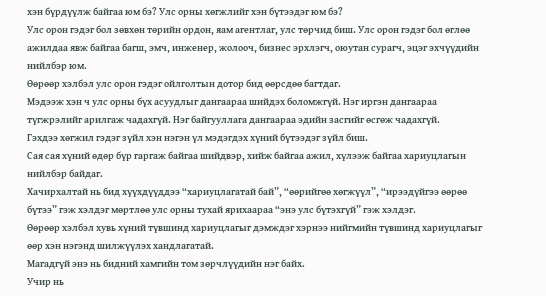хэн бүрдүүлж байгаа юм бэ? Улс орны хөгжлийг хэн бүтээдэг юм бэ?
Улс орон гэдэг бол зөвхөн төрийн ордон, яам агентлаг, улс төрчид биш. Улс орон гэдэг бол өглөө ажилдаа явж байгаа багш, эмч, инженер, жолооч, бизнес эрхлэгч, оюутан сурагч, эцэг эхчүүдийн нийлбэр юм.
Өөрөөр хэлбэл улс орон гэдэг ойлголтын дотор бид өөрсдөө багтдаг.
Мэдээж хэн ч улс орны бүх асуудлыг дангаараа шийдэх боломжгүй. Нэг иргэн дангаараа түгжрэлийг арилгаж чадахгүй. Нэг байгууллага дангаараа эдийн засгийг өсгөж чадахгүй.
Гэхдээ хөгжил гэдэг зүйл хэн нэгэн үл мэдэгдэх хүний бүтээдэг зүйл биш.
Сая сая хүний өдөр бүр гаргаж байгаа шийдвэр, хийж байгаа ажил, хүлээж байгаа хариуцлагын нийлбэр байдаг.
Хачирхалтай нь бид хүүхдүүддээ “хариуцлагатай бай”, “өөрийгөө хөгжүүл”, “ирээдүйгээ өөрөө бүтээ” гэж хэлдэг мөртлөө улс орны тухай ярихаараа “энэ улс бүтэхгүй” гэж хэлдэг.
Өөрөөр хэлбэл хувь хүний түвшинд хариуцлагыг дэмждэг хэрнээ нийгмийн түвшинд хариуцлагыг өөр хэн нэгэнд шилжүүлэх хандлагатай.
Магадгүй энэ нь бидний хамгийн том зөрчлүүдийн нэг байх.
Учир нь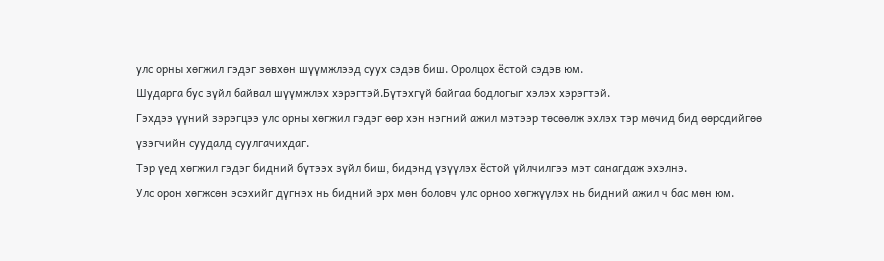улс орны хөгжил гэдэг зөвхөн шүүмжлээд суух сэдэв биш. Оролцох ёстой сэдэв юм.
Шударга бус зүйл байвал шүүмжлэх хэрэгтэй.Бүтэхгүй байгаа бодлогыг хэлэх хэрэгтэй.
Гэхдээ үүний зэрэгцээ улс орны хөгжил гэдэг өөр хэн нэгний ажил мэтээр төсөөлж эхлэх тэр мөчид бид өөрсдийгөө үзэгчийн суудалд суулгачихдаг.
Тэр үед хөгжил гэдэг бидний бүтээх зүйл биш, бидэнд үзүүлэх ёстой үйлчилгээ мэт санагдаж эхэлнэ.
Улс орон хөгжсөн эсэхийг дүгнэх нь бидний эрх мөн боловч улс орноо хөгжүүлэх нь бидний ажил ч бас мөн юм.